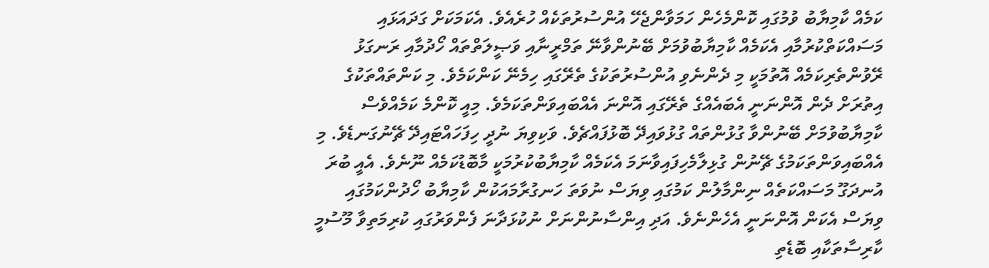ކަމެއް ކާމިޔާބު ވުމުގައި ކޮންމެހެން ހަމަވާންޖެހޭ އުންސުރުތަކެއް ހުރެއެވެ. އެކަމަކަށް ގަދައަޅައި މަސައްކަތްކުރުމާއި އެކަމެއް ކާމިޔާބުވުމަށް ބޭނުންވާނޭ ތަމްރީނާއި ވަޞީލަތްތައް ހޯދުމާއި ރަނގަޅު ރޭވުންތެރިކަމެއް އޮތުމަކީ މި ދެންނެވި އުންސުރުތަކުގެ ތެރޭގައި ހިމެނޭ ކަންކަމެވެ. މި ކަންތައްތަކުގެ އިތުރަށް ދެން އޮންނަނީ އެބައެއްގެ ތެރޭގައި އޮންނަ އެއްބައިވަންތަކަމެވެ. މިއީ ކޮންމެ ކަމެއްވެސް ކާމިޔާބުވުމަށް ބޭނުންވާ ގުޅުންތައް ގުޅުވައިދޭ ބޮޅުފައްޗެވެ. ވަކިވިޔަ ނުދީ ހިފަހައްޓައިދޭ ޗޭނުގަނޑެވެ. މި އެއްބައިވަންތަކަމުގެ ޗޭނުން ގުޅިލާމެހިފައިވާނަމަ އެކަމެއް ކާމިޔާބުކުރުމަކީ މާބޮޑުކަމެއް ނޫނެވެ. އެއީ ބުރަ އުނދަގޫ މަސައްކަތެއް ނިންމާލުން ކަމުގައި ވިޔަސް ނުވަތަ ހަނގުރާމައަކުން ކާމިޔާބު ހޯދުންކަމުގައި ވިޔަސް އެކަން އޮންނަނީ އެހެންނެވެ. އަދި އިންސާނުންނަށް ނުކުޅަދާނަ ފެންވަރުގައި ކުރިމަތިވާ މޫސުމީ ކާރިސާތަކާއި ބޮޑެތި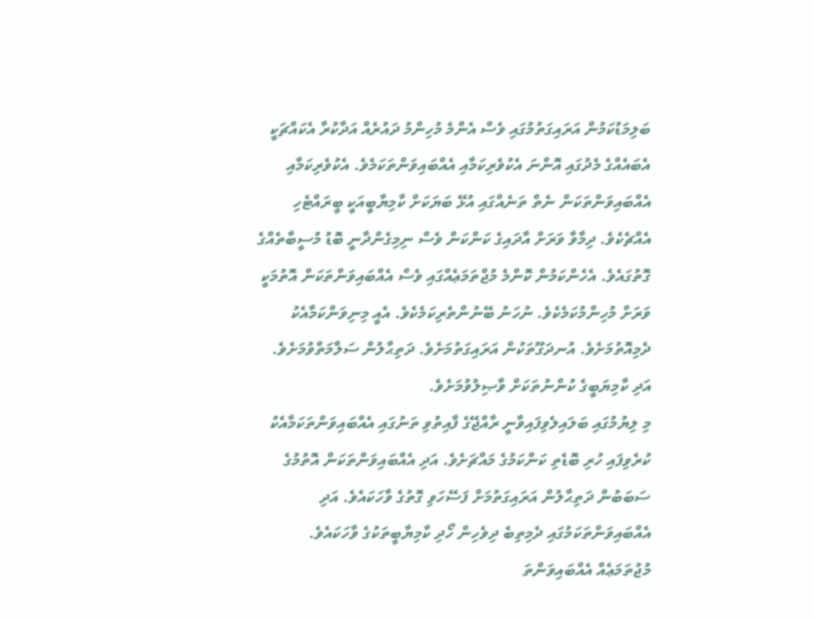ބަލިމަޑުކަމުން އަރައިގަތުމުގައި ވެސް އެންމެ މުހިންމު ދައުރެއް އަދާކުރާ އެކައްޗަކީ އެބައެއްގެ މެދުގައި އޮންނަ އެކުވެރިކަމާއި އެއްބައިވަންތަކަމެވެ. އެކުވެރިކަމާއި އެއްބައިވަންތަކަން ނެތް ތަނެއްގައި އުޅޭ ބަޔަކަށް ކާމިޔާބީއަކީ ބީރައްޓެހި އެއްޗެކެވެ. ދިމާވާ ވަރަށް އާދައިގެ ކަންކަން ވެސް ނިމިގެންދާނީ ބޮޑު މުސީބާތެއްގެ ގޮތުގައެވެ. އެހެންކަމުން ކޮންމެ މުޖްތަމަޢެއްގައި ވެސް އެއްބައިވަންތަކަން އޮތުމަކީ ވަރަށް މުހިންމުކަމެކެވެ. ނުހަނު ބޭނުންތެރިކަމެކެވެ. އެއީ މިނިވަންކަމާއެކު ދެމިއޮތުމަށެވެ. އުނދަގޫތަކުން އަރައިގަތުމަށެވެ. ދަތިޙާލުން ސަލާމަތްވުމަށެވެ. އަދި ކާމިޔަބީގެ ކުންނުތަކަށް ވާޞިލުވުމަށެވެ.
މި ލިޔުމުގައި ބަލައިލެވިފައިވާނީ ރާއްޖޭގެ ފާއިތުވި ތަނުގައި އެއްބައިވަންތަކަމާއެކު ކުރެވިފައި ހުރި ބޮޑެތި ކަންކަމުގެ މައްޗަށެވެ. އަދި އެއްބައިވަންތަކަން އޮތުމުގެ ސަބަބުން ދަތިޙާލުން އަރައިގަތުމަށް ފަސޭހަވި ގޮތުގެ ވާހަކައެވެ. އަދި އެއްބައިވަންތަކަމުގައި ދެމިތިބެ ދިވެހިން ހޯދި ކާމިޔާބީތަކުގެ ވާހަކައެވެ.
މުޖުތަމަޢެއް އެއްބައިވަންތަ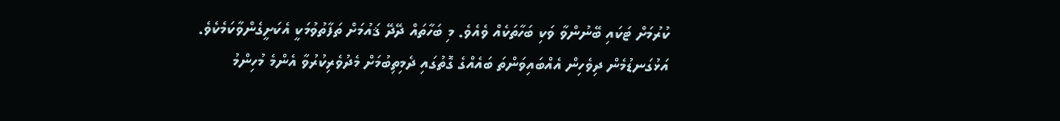ކުރުމަށް ޓަކައި ބޭނުންވާ ވަކި ބަހާތަކެއް ވެއެވެ. މި ބަހާތައް ދޭދޭ ޤައުމަށް ތަފާތުވުމަކީ އެކަށީގެންވާކަމެކެވެ. އަޅުގަނޑުމެން ދިވެހިން އެއްބައިވަންތަ ބައެއްގެ ގޮތުގައި ދެމިތިބުމަށް މެދުވެރިކުރުވާ އެންމެ މުހިންމު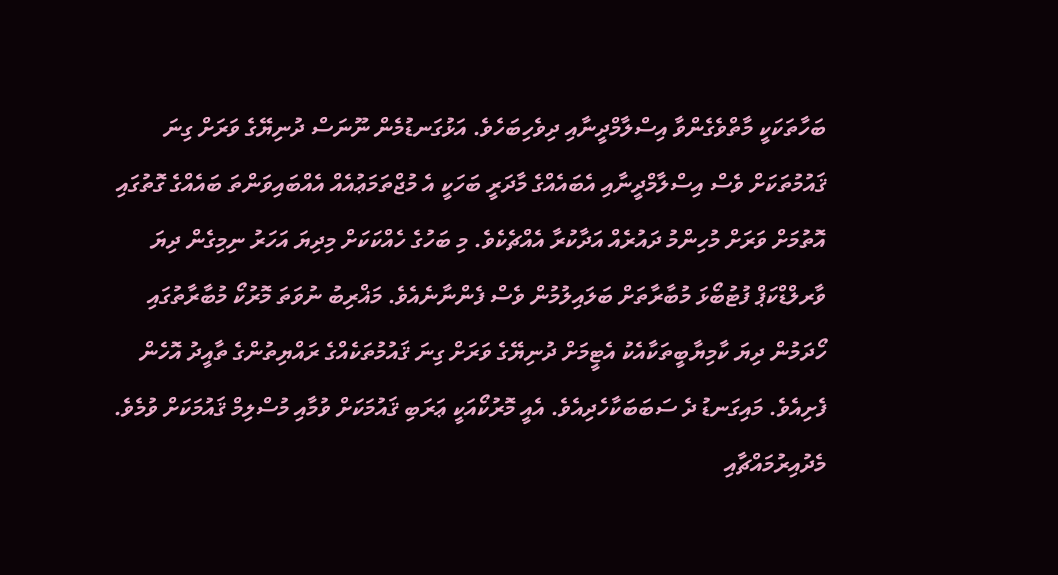ބަހާތަކަކީ މާތްވެގެންވާ އިސްލާމްދީނާއި ދިވެހިބަހެވެ. އަޅުގަނޑުމެން ނޫނަސް ދުނިޔޭގެ ވަރަށް ގިނަ ޤައުމުތަކަށް ވެސް އިސްލާމްދީނާއި އެބައެއްގެ މާދަރީ ބަހަކީ އެ މުޖްތަމަޢުއެއް އެއްބައިވަންތަ ބައެއްގެ ގޮތުގައި އޮތުމަށް ވަރަށް މުހިންމު ދައުރެއް އަދާކުރާ އެއްޗެކެވެ. މި ބަހުގެ ހެއްކަކަށް މިދިޔަ އަހަރު ނިމިގެން ދިޔަ ވާރލްޑްކަޕް ފުޓުބޯޅަ މުބާރާތަށް ބަލައިލުމުން ވެސް ފެންނާނެއެވެ. މަޣްރިބު ނުވަތަ މޮރުކޯ މުބާރާތުގައި ހޯދަމުން ދިޔަ ކާމިޔާބީތަކާއެކު އެޓީމަށް ދުނިޔޭގެ ވަރަށް ގިނަ ޤައުމުތަކެއްގެ ރައްޔިތުންގެ ތާއީދު އޮހެން ފެށިއެވެ. މައިގަނޑު ދެ ސަބަބަކާހެދިއެވެ. އެއީ މޮރުކޯއަކީ ޢަރަބި ޤައުމަކަށް ވުމާއި މުސްލިމް ޤައުމަކަށް ވުމެވެ. މެދުއިރުމައްޗާއި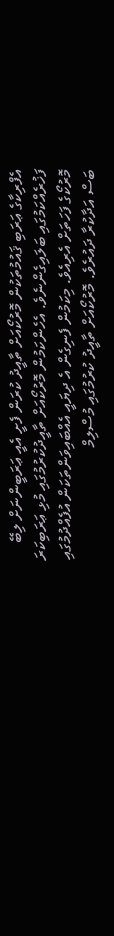އެފްރިކާގެ ޢަރަބި ޤައުމުތަކުން މޮރުކޯއަށް ތާއީދު ކުރަން ފެށީ އެއީ ޢަރަބީންނަށް ލިބޭ ފަޚުރެއްކަމުގައި ބަލައިގެންނެވެ. އެހެންކަމުން މޮރުކޯއަށް ތާއީދުކުރުމުގައި މުޅި ޢަރަބިކަރަ މޮރުކޯގެ ފަހަތަށް އެރިއެވެ. މިކަމުން ފެނިގެން އެ ދިޔައީ އެއްބައިވަންތަކަން އުފެއްދުމުގައި ބަސް އަދާކުރާ ދައުރެވެ. މޮރުކޯއަށް ތާއީދު ކުރުމުގައި މުސްލިމް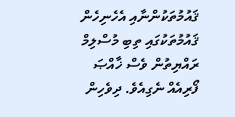ޤައުމުތަކުންނާއި އެހެނިހެން ޤައުމުތަކުގައި ތިބި މުސްލިމް ރައްޔިތުން ވެސް ޚާއްޞަ ފޯރިއެއް ނެގިއެވެ. ދިވެހިން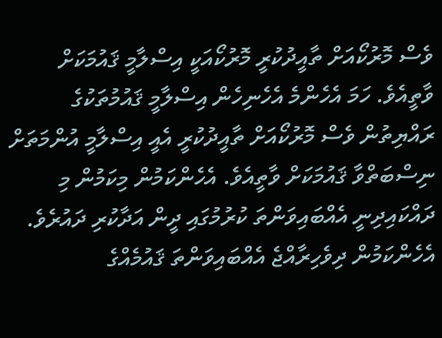ވެސް މޮރުކޯއަށް ތާއީދުކުރީ މޮރުކޯއަކީ އިސްލާމީ ޤައުމަކަށް ވާތީއެވެ. ހަމަ އެހެންމެ އެހެނިހެން އިސްލާމީ ޤައުމުތަކުގެ ރައްޔިތުން ވެސް މޮރުކޯއަށް ތާއީދުކުރީ އެއީ އިސްލާމީ އުންމަތަށް ނިސްބަތްވާ ޤައުމަކަށް ވާތީއެވެ. އެހެންކަމުން މިކަމުން މި ދައްކައިދިނީ އެއްބައިވަންތަ ކުރުމުގައި ދީން އަދާކުރި ދައުރެވެ. އެހެންކަމުން ދިވެހިރާއްޖެ އެއްބައިވަންތަ ޤައުމެއްގެ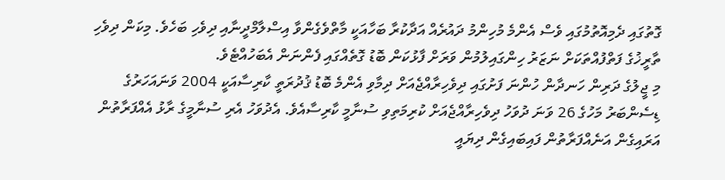ގޮތުގައި ދެމިއޮތުމުގައި ވެސް އެންމެ މުހިންމު ދައުރެއް އަދާކުރާ ބަހާއަކީ މާތްވެގެންވާ އިސްލާމްދީނާއި ދިވެހި ބަހެވެ. މިކަން ދިވެހި ތާރީޚުގެ ފަތްފުއްތަކަށް ނަޒަރު ހިންގައިލުމުން ވަރަށް ފާޅުކަން ބޮޑު ގޮތެއްގައި ފެންނަން އެބަހުއްޓެވެ.
މި ޖީލުގެ ދަރިން ހަނދާން ހުންނަ ފަށުގައި ދިވެހިރާއްޖެއަށް ދިމާވި އެންމެ ބޮޑު ޤުދުރަތީ ކާރިސާއަކީ 2004 ވަނައަހަރުގެ ޑިސެންބަރު މަހުގެ 26 ވަނަ ދުވަހު ދިވެހިރާއްޖެއަށް ކުރިމަތިވި ސުނާމީ ކާރިސާއެވެ. އެދުވަހު އެރި ސުނާމީގެ ރާޅު އެއްފަރާތުން އަރައިގެން އަނެއްފަރާތުން ފައިބައިގެން ދިޔައީ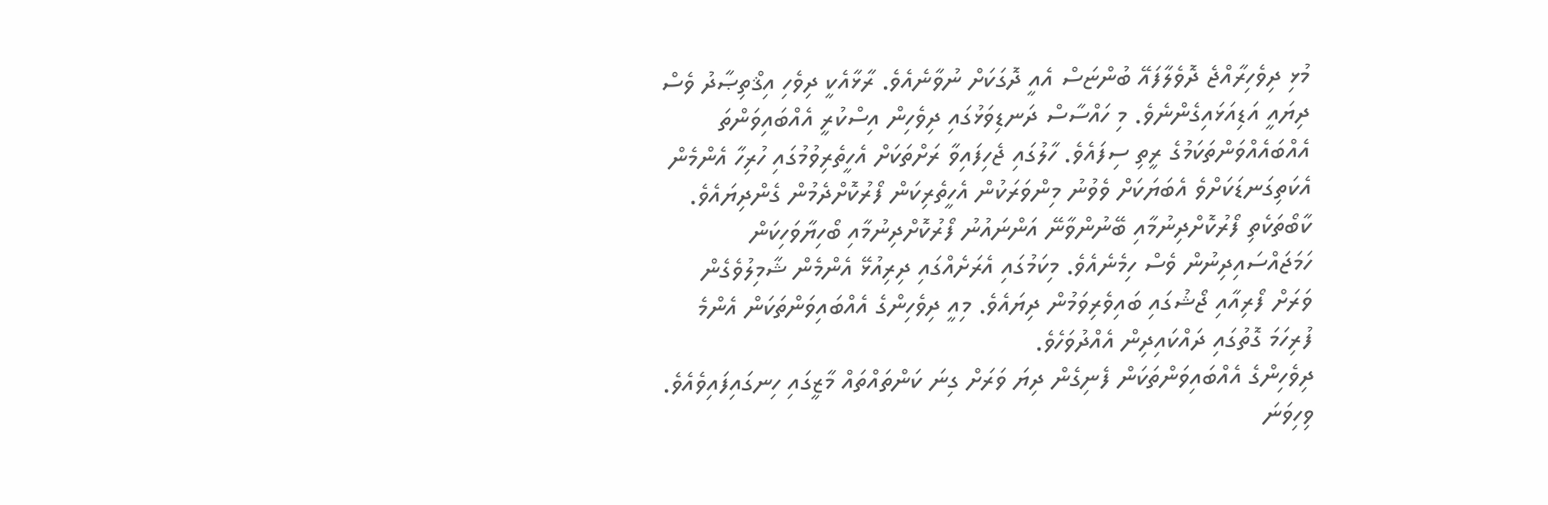މުޅި ދިވެހިރާއްޖެ ދޮވެލާފައޭ ބުންޏަސް އެއީ ދޮގަކަށް ނުވާނެއެވެ. ރާޅާއެކީ ދިވެހި އިޤްތިޞާދު ވެސް ދިޔައީ އަޑިއަޅައިގެންނެވެ. މި ހައްސާސް ދަނޑިވަޅުގައި ދިވެހިން އިސްކުރީ އެއްބައިވަންތަ އެއްބައެއްވަންތަކަމުގެ ރީތި ސިފައެވެ. ހާލުގައި ޖެހިފައިވާ ރަށްތަކަށް އެހީތެރިވުމުގައި ހުރިހާ އެންމެން އެކަތިގަނޑަކަށްވެ އެބަޔަކަށް ވެވުނު މިންވަރަކުން އެހީތެރިކަން ފޯރުކޮށްދެމުން ގެންދިޔައެވެ. ކާބޯތަކެތި ފޯރުކޮށްދިނުމާއި ބޭނުންވާނޭ އަންނައުނު ފޯރުކޮށްދިނުމާއި ބޯހިޔާވަހިކަން ހަމަޖައްސައިދިނުން ވެސް ހިމެނެއެވެ. މިކަމުގައި އެރަށެއްގައި ދިރިއުޅޭ އެންމެން ޝާމިލުވެގެން ވަރަށް ފޯރިއާއި ޖޯޝުގައި ބައިވެރިވަމުން ދިޔައެވެ. މިއީ ދިވެހިންގެ އެއްބައިވަންތަކަން އެންމެ ފުރިހަމަ ގޮތުގައި ދައްކައިދިން އެއްދުވަހެވެ.
ދިވެހިންގެ އެއްބައިވަންތަކަން ފެނިގެން ދިޔަ ވަރަށް ގިނަ ކަންތައްތައް މާޒީގައި ހިނގައިފައިވެއެވެ. ވިހިވަނަ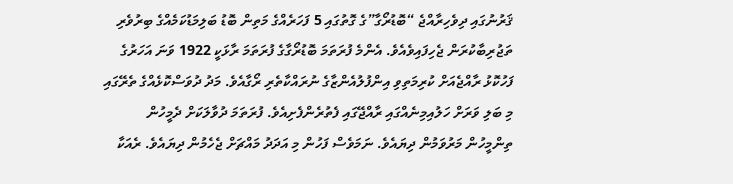ޤަރުނުގައި ދިވެހިރާއްޖެ “ބޮޑުރޯގާ”ގެ ގޮތުގައި 5 ފަހަރެއްގެ މަތިން ބޮޑު ބަލިމަޑުކަމެއްގެ ބިރުވެރި ތަޖުރިބާކުރަން ޖެހިފައިވެއެވެ. އެންމެ ފުރަތަމަ ބޮޑުރޯގާގެ ފުރަތަމަ ރާޅަކީ 1922 ވަނަ އަހަރުގެ ފަހުކޮޅު ރާއްޖެއަށް ކުރިމަތިވި އިންފުލުއެންޒާގެ ނުރައްކާތެރި ރޯގާއެވެ. މަދު ދުވަސްކޮޅެއްގެ ތެރޭގައި މި ބަލި ވަރަށް ހަލުއިމިނެއްގައި ރާއްޖޭގައި ފެތުރެންފެށިއެވެ. ފުރަތަމަ ދުވާލަކަށް ދެމީހުން ތިންމީހުން މަރުވަމުން ދިޔައެވެ. ނަމަވެސް ފަހުން މި އަދަދު މައްޗަށް ޖެހެމުން ދިޔައެވެ. ރެއަކާ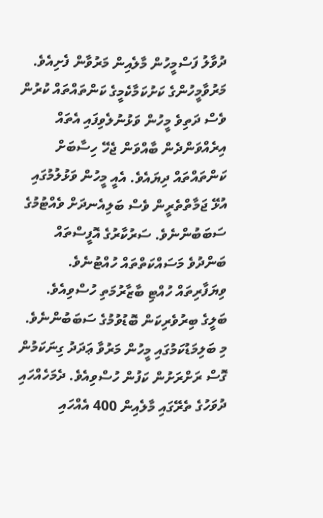ދުވާލު ފަސްމީހުން މާލެއިން މަރުވާން ފެށިއެވެ. މަރުވާމީހުންގެ ކަށުކަމާކެމީގެ ކަންތައްތައް ކުރުން ވެސް ދަތިވެ މީހުން ވަޅުނުލެވިފައި އެތައް އިރެއްވަންދެން ބާއްވަން ޖެހޭ ހިސާބަށް ކަންތައްތައް ދިޔައެވެ. އެއީ މީހުން ވަޅުލުމުގައި އުޅޭ ޖަމާތްތެރީން ވެސް ބަލިއެނދަށް ވެއްޓުމުގެ ސަބަބުންނެވެ. ސަރުކާރުގެ އޮފީސްތައް ބަންދުވެ މަސައްކަތްތައް ހުއްޓުނެވެ. ވިޔަފާރިތައް ހުއްޓި ބާޒާރުމަތި ހުސްވިއެވެ. ބަލީގެ ބިރުވެރިކަން ބޮޑުވުމުގެ ސަބަބުންނެވެ. މި ބަލިމަޑުކަމުގައި މީހުން މަރުވާ ޢަދަދު ގިނަކަމުން ގޮސް ރަށްރަށުން ކަފުން ހުސްވިއެވެ. ދެމަހެއްހައި ދުވަހުގެ ތެރޭގައި މާލެއިން 400 އެއްހައި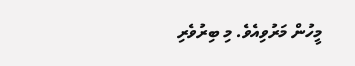މީހުން މަރުވިއެވެ. މި ބިރުވެރި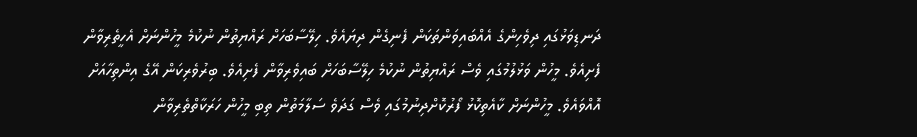ދަނޑިވަޅުގައި ދިވެހިންގެ އެއްބައިވަންތަކަން ފެނިގެން ދިޔައެވެ. ހިލޭސާބަހަށް ރައްޔިތުން ނުކުމެ މީހުންނަށް އެހީތެރިވާން ފެށިއެވެ. މީހުން ވަޅުލުމުގައި ވެސް ރައްޔިތުން ނުކުމެ ހިލޭސާބަހަށް ބައިވެރިވާން ފެށިއެވެ. ބިރުވެރިކަން އޭގެ އިންތިހާއަށް އޮއްވައެވެ. މީހުންނަށް ކާއެތިކޮޅު ފޯރުކޮށްދިނުމުގައި ވެސް ގަދަވެ ސަލާމަތުން ތިބި މީހުން ހަރަކާތްތެރިވާން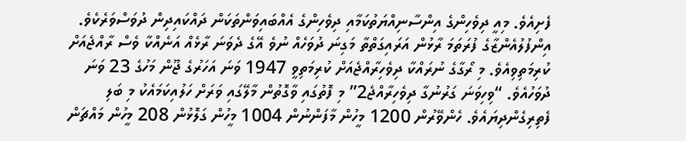ފެށިއެވެ. މިއީ ދިވެހިންގެ އިންސާނިއްޔަތުކަމާއި ދިވެހިންގެ އެއްބައިވަންތަކަން ދައްކައިދިން ދުވަސްވަރެކެވެ.
އިންފުލުއެންޒާގެ ފުރަތަމަ ރާޅުން އަރައިގަތްތާ މަގިނަ ދުވަހެއް ނުވެ އޭގެ ދެވަނަ ރާޅެއް އަނެއްކާ ވެސް ރާއްޖެއަށް ކުރިމަތިވިއެވެ. މި ރޯގާގެ ނުރައްކާ ދިވެހިރާއްޖެއަށް ކުރިމަތިވީ 1947 ވަނަ އަހަރުގެ ޖޫން މަހުގެ 23 ވަނަ ދުވަހުއެވެ. “ވިހިވަނަ ގަރުނުގާ ދިވެހިރާއްޖެ2” މި ފޮތުގައި ވާގޮތުން މާލޭގައި ވަރަށް ހަލުއިކަމައެކު މި ބަލި ފެތިރިގެންދިޔައެވެ. ހެންވޭރުން 1200 މީހުން މާފަންނުން 1004 މީހުން ގަލޮޅުން 208 މީހުން މައްޗަން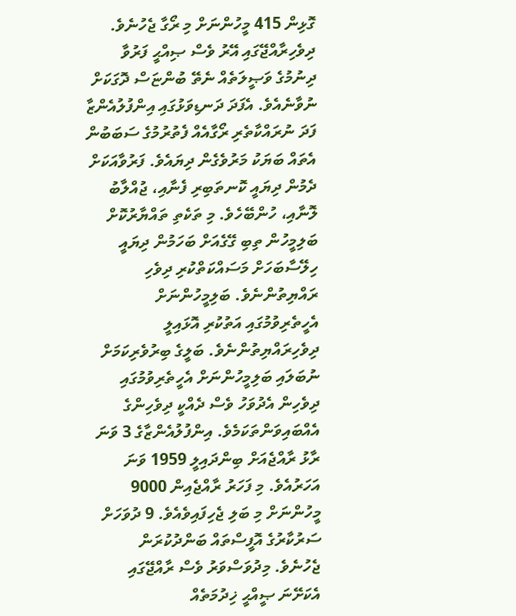ގޮޅިން 415 މީހުންނަށް މި ރޯގާ ޖެހުނެވެ. ދިވެހިރާއްޖޭގައި އޭރު ވެސް ޞިއްޙީ ފަރުވާ ދިނުމުގެ ވަޞީލަތެއް ނެތޭ ބުންޏަސް ދޮގަކަށް ނުވާނެއެވެ. އެފަދަ ދަނޑިވަޅުގައި އިންފުލުއެންޒާ ފަދަ ނުރައްކާތެރި ރޯގާއެއް ފެތުރުމުގެ ސަބަބުން އެތައް ބަޔަކު މަރުވެގެން ދިޔައެވެ. ފަރުވާއަކަށް ދެމުން ދިޔައީ ކޮނތަބިރި ފެނާއި، ޖުއްލާބު ލޮނާއި، ހުންބޭހެވެ. މި ތަކެތި ތައްޔާރުކޮށް ބަލިމީހުން ތިބި ގޭގެއަށް ބަހަމުން ދިޔައީ ހިލޭސާބަހަށް މަސައްކަތްކުރި ދިވެހި ރައްޔިތުންނެވެ. ބަލިމީހުންނަށް އެހީތެރިވުމުގައި އަތުކުރި އޮޅައިލީ ދިވެހިރައްޔިތުންނެވެ. ބަލީގެ ބިރުވެރިކަމަށް ނުބަލައި ބަލިމީހުންނަށް އެހީތެރިވުމުގައި ދިވެހިން އެދުވަހު ވެސް ދެއްކީ ދިވެހިންގެ އެއްބައިވަންތަކަމެވެ. އިންފުލުއެންޒާގެ 3 ވަނަ ރާޅު ރާއްޖެއަށް ބިންދައިލީ 1959 ވަނަ އަހަރުއެވެ. މި ފަހަރު ރާއްޖެއިން 9000 މީހުންނަށް މި ބަލި ޖެހިފައިވެއެވެ. 9 ދުވަހަށް ސަރުކާރުގެ އޮފީސްތައް ބަންދުކުރަން ޖެހުނެވެ. މިދުވަސްވަރު ވެސް ރާއްޖޭގައި އެކަށޭނަ ޞީއްޙީ ޚިދުމަތެއް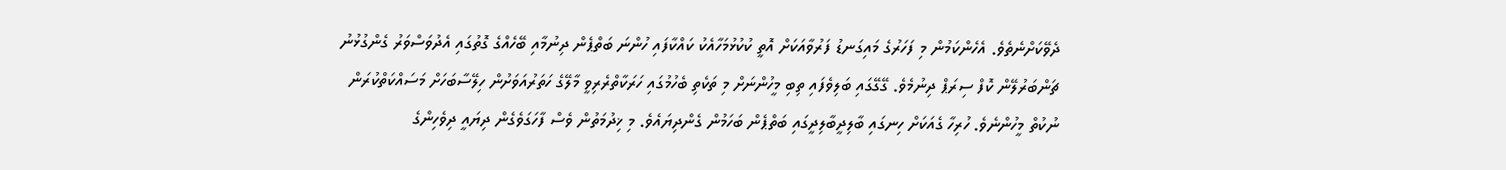ދެވޭކަށްނެތެވެ. އެހެންކަމުން މި ފަހަރުގެ މައިގަނޑު ފަރުވާއަކަށް އޮތީ ކުކުޅުމަހާއެކު ކައްކާފައި ހުންނަ ބަތްޕެން ދިނުމާއި ބޭހެއްގެ ގޮތުގައި އެދުވަސްވަރު ގެންގުޅުނު ޗަންބަރުލޭން ކޮފް ސިރަޕް ދިނުމެވެ. ގޭގޭގައި ބަލިވެފައި ތިބި މީހުންނަށް މި ތަކެތި ބެހުމުގައި ހަރަކާތްރެރިވީ މާލޭގެ ހަތަރުއަވަށުން ހިލޭސާބަހަށް މަސައްކަތްކުރަން ނުކުތް މީހުންނެވެ. ހުރިހާ ގެއަކަށް ހިނގައި ބާލިދީބާލިދީގައި ބަތްޕެން ބަހަމުން ގެންދިޔައެވެ. މި ޚިދުމަތުން ވެސް ފާހަގަވެގެން ދިޔައީ ދިވެހިންގެ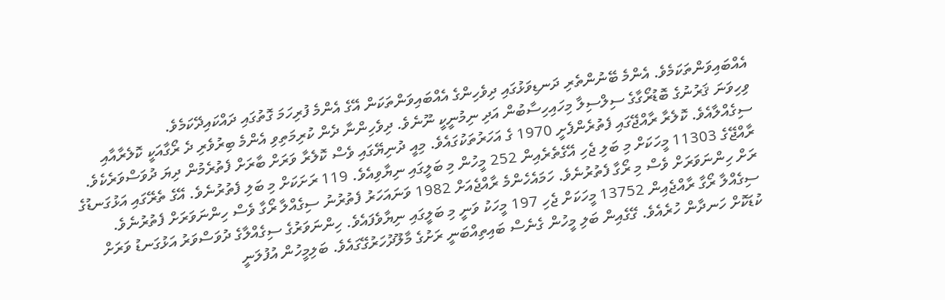އެއްބައިވަންތަކަމެވެ. އެންމެ ބޭނުންތެރި ދަނޑިވަޅުގައި ދިވެހިންގެ އެއްބައިވަންތަކަން އޭގެ އެންމެ ފުރިހަމަ ގޮތުގައި ދައްކައިދޭކަމެވެ.
ވިހިވަނަ ޤަރުނުގެ ބޮޑުރޯގާގެ ސިލްސިލާ މިހައިހިސާބުން އަދި ނިމުނީކީ ނޫނެވެ. ދިވެހިންނާ ދެން ކުރިމަތިވި އެންމެ ބިރުވެރި ދެ ރޯގާއަކީ ކޮލެރާއާއި ސިގެއްލާއެވެ. ކޮލެރާ ރާއްޖޭގައި ފެތުރެންފެށީ 1970 ގެ އަހަރުތަކުގައެވެ. މިއީ ދުނިޔޭގައި ވެސް ކޮލެރާ ވަރަށް ބާރަށް ފެތުރެމުން ދިޔަ ދުވަސްވަރެކެވެ. ރާއްޖޭގެ 11303 މީހަކަށް މި ބަލި ޖެހި އޭގެތެރެއިން 252 މީހުން މި ބަލީގައި ނިޔާވިއެވެ. 119 ރަށަކަށް މި ބަލި ފެތުރުނެވެ. އޭގެ ތެރޭގައި އަޅުގަނޑުގެ ރަށް ހިންނަވަރަށް ވެސް މި ރޯގާ ފެތުރުނެވެ. ހަމައެހެންމެ ރާއްޖެއަށް 1982 ވަނައަހަރު ފެތުރުނު ސިގެއްލާ ރޯގާ ވެސް ހިންނަވަރަށް ފެތުރުނެވެ. ސިގެއްލާ ރޯގާ ރާއްޖެއިން 13752 މީހަކަށް ޖެހި 197 މީހަކު ވަނީ މި ބަލީގައި ނިޔާވެފައެވެ. ހިންނަވަރުގެ ސިގެއްލާގެ ދުވަސްވަރު އަޅުގަނޑު ވަރަށް ކުޑަކޮށް ހަނދާން ހުރެއެވެ. ގޭގެއިން ބަލި މީހުން ގެނެސް ބައިތިއްބަނީ ރަށުގެ މާލޫދުހަރުގޭގައެވެ. ބަލިމީހުން އުފުލަނީ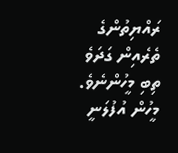ރައްޔިތުންގެ ތެރެއިން ގަދަވެ ތިބި މީހުންނެވެ. މީހުން އުފުލަނީ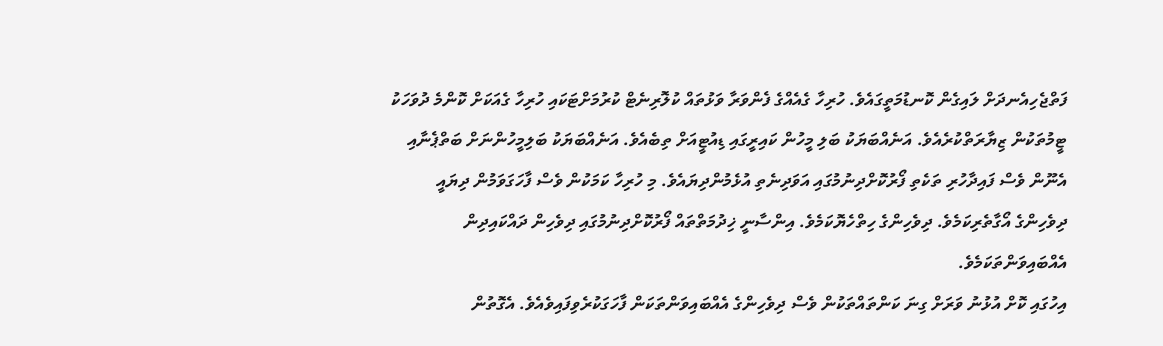ފަތްޖެހިއެނދަށް ލައިގެން ކޮނޑުމަތީގައެވެ. ހުރިހާ ގެއެއްގެ ފެންވަރާ ވަޅުތައް ކުލޮރިނެޓް ކުރުމަށްޓަކައި ހުރިހާ ގެއަކަށް ކޮންމެ ދުވަހަކު ޓީމުތަކުން ޒިޔާރަތްކުރެއެވެ. އަނެއްބަޔަކު ބަލި މީހުން ކައިރީގައި ޑިއުޓީއަށް ތިބެއެވެ. އަނެއްބަޔަކު ބަލިމީހުންނަށް ބަތްޕެނާއި އެނޫން ވެސް ފައިދާހުރި ތަކެތި ފޯރުކޮށްދިނުމުގައި އަވަދިނެތި އުޅެމުންދިޔައެވެ. މި ހުރިހާ ކަމަކުން ވެސް ފާހަގަވަމުން ދިޔައީ ދިވެހިންގެ އޯގާތެރިކަމެވެ. ދިވެހިންގެ ހިތްހެޔޮކަމެވެ. އިންސާނީ ޚިދުމަތްތައް ފޯރުކޮށްދިނުމުގައި ދިވެހިން ދައްކައިދިން އެއްބައިވަންތަކަމެވެ.
އިހުގައި ކޮށް އުޅުނު ވަރަށް ގިނަ ކަންތައްތަކުން ވެސް ދިވެހިންގެ އެއްބައިވަންތަކަން ފާހަގަކުރެވިފައިވެއެވެ. އެގޮތުން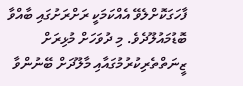ފާހަގަކޮށްލެވޭ އެއްކަމަކީ ރަށްރަށުގައި ބާއްވާ ބޮޑުމައުލޫދެވެ. މި ދުވަހަށް މުޅިރަށް ޒީނަތްތެރިކުރުމުގައާއި މާލޫދަށް ބޭނުންވާ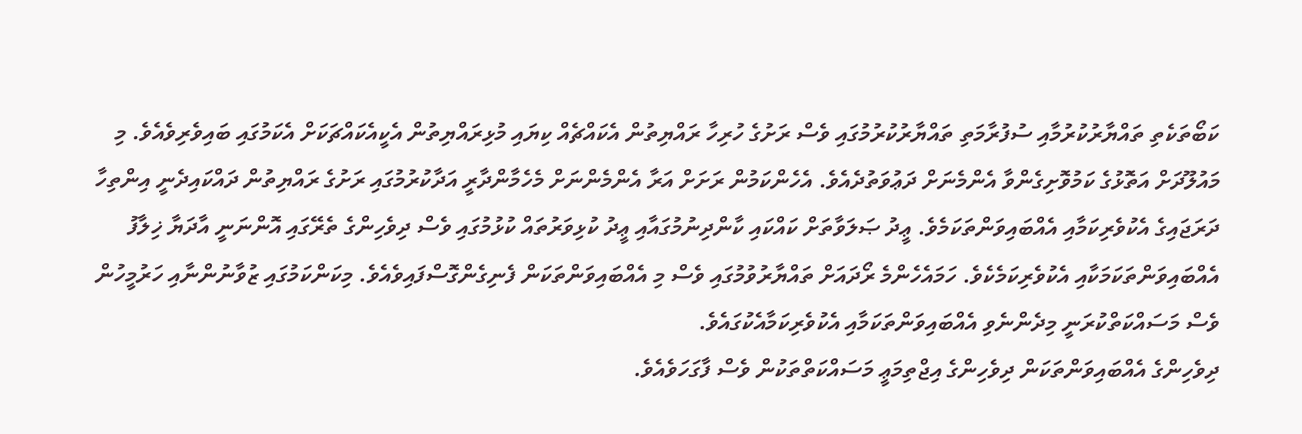ކަބޯތަކެތި ތައްޔާރުކުރުމާއި ސުފުރާމަތި ތައްޔާރުކުރުމުގައި ވެސް ރަށުގެ ހުރިހާ ރައްޔިތުން އެކައްޗެއް ކިޔައި މުޅިރައްޔިތުން އެކީއެކައްޗަކަށް އެކަމުގައި ބައިވެރިވެއެވެ. މި މައުލޫދަށް އަތޮޅުގެ ކަމުވޮށިގެންވާ އެންމެނަށް ދަޢުވަތުދެއެވެ. އެހެންކަމުން ރަށަށް އަރާ އެންމެންނަށް މެހެމާންދާރީ އަދާކުރުމުގައި ރަށުގެ ރައްޔިތުން ދައްކައިދެނީ އިންތިހާ ދަރަޖައިގެ އެކުވެރިކަމާއި އެއްބައިވަންތަކަމެވެ. ޢީދު ޞަލަވާތަށް ކައްކައި ކާންދިނުމުގައާއި ޢީދު ކުޅިވަރުތައް ކުޅުމުގައި ވެސް ދިވެހިންގެ ތެރޭގައި އޮންނަނީ އާދަޔާ ޚިލާފު އެއްބައިވަންތަކަމަކާއި އެކުވެރިކަމެކެވެ. ހަމައެހެންމެ ރޯދައަށް ތައްޔާރުވުމުގައި ވެސް މި އެއްބައިވަންތަކަން ފެނިގެންގޮސްފައިވެއެވެ. މިކަންކަމުގައި ޒުވާނުންނާއި ހަރުމީހުން ވެސް މަސައްކަތްކުރަނީ މިދެންނެވި އެއްބައިވަންތަކަމާއި އެކުވެރިކަމާއެކުގައެވެ.
ދިވެހިންގެ އެއްބައިވަންތަކަން ދިވެހިންގެ އިޖްތިމަޢީ މަސައްކަތްތަކުން ވެސް ފާގަހަވެއެވެ.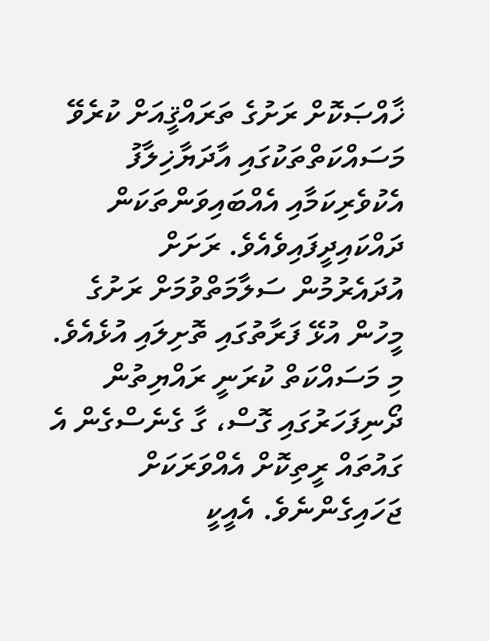ޚާއްޞަކޮށް ރަށުގެ ތަރައްޤީއަށް ކުރެވޭ މަސައްކަތްތަކުގައި އާދަޔާޚިލާފު އެކުވެރިކަމާއި އެއްބައިވަންތަކަން ދައްކައިދީފައިވެއެވެ. ރަށަށް އުދައެރުމުން ސަލާމަތްވުމަށް ރަށުގެ މީހުން އުޅޭ ފަރާތުގައި ތޮށިލައި އުޅެއެވެ. މި މަސައްކަތް ކުރަނީ ރައްޔިތުން ދޯނިފަހަރުގައި ގޮސް، ގާ ގެނެސްގެން އެ ގައުތައް ރީތިކޮށް އެއްވަރަކަށް ޖަހައިގެންނެވެ. އެއީކީ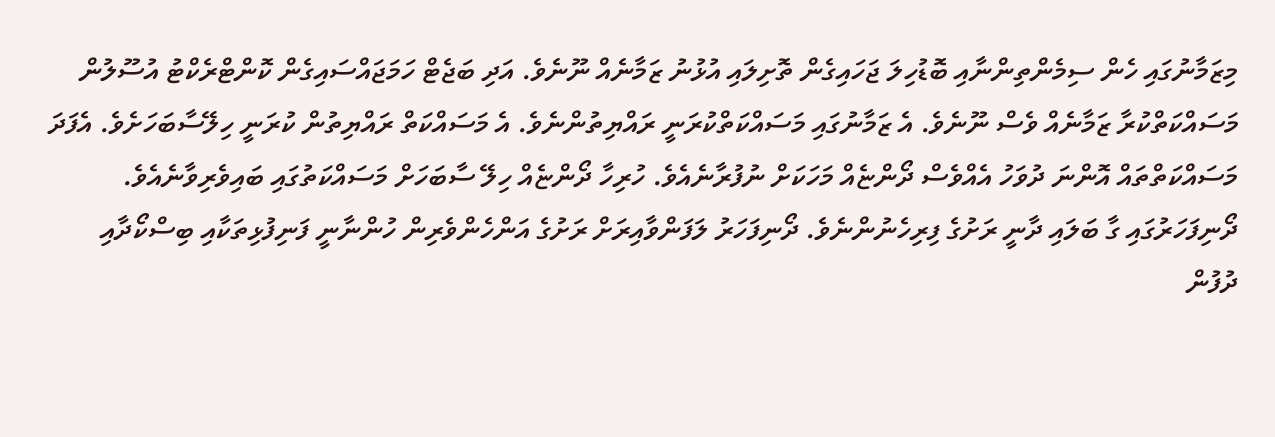މިޒަމާނުގައި ހެން ސިމެންތިންނާއި ބޮޑުހިލަ ޖަހައިގެން ތޮށިލައި އުޅުނު ޒަމާނެއް ނޫނެވެ. އަދި ބަޖެޓް ހަމަޖައްސައިގެން ކޮންޓްރެކްޓު އުސޫލުން މަސައްކަތްކުރާ ޒަމާނެއް ވެސް ނޫނެވެ. އެ ޒަމާނުގައި މަސައްކަތްކުރަނީ ރައްޔިތުންނެވެ. އެ މަސައްކަތް ރައްޔިތުން ކުރަނީ ހިލޭސާބަހަށެވެ. އެފަދަ މަސައްކަތްތައް އޮންނަ ދުވަހު އެއްވެސް ދޯންޏެއް މަހަކަށް ނުފުރާނެއެވެ. ހުރިހާ ދޯންޏެއް ހިލޭ ސާބަހަށް މަސައްކަތުގައި ބައިވެރިވާނެއެވެ. ދޯނިފަހަރުގައި ގާ ބަލައި ދާނީ ރަށުގެ ފިރިހެނުންނެވެ. ދޯނިފަހަރު ލަފަންވާއިރަށް ރަށުގެ އަންހެންވެރިން ހުންނާނީ ފަނިފުޅިތަކާއި ބިސްކޯދާއި ދުފުން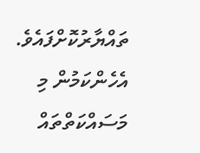ތައްޔާރުކޮށްފައެވެ. އެހެންކަމުން މި މަސައްކަތްތައް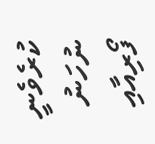ކުރެވެނީ ނުހަނު ފޯރިއާއި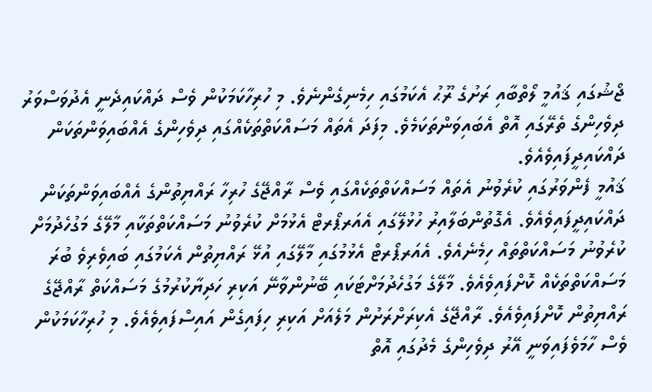ޖޯޝުގައި ޤައުމީ ލޯތްބާއި ރަށުގެ ރޫޙު އެކަމުގައި ހިމެނިގެންނެވެ. މި ހުރިހާކަމަކުން ވެސް ދައްކައިދެނީ އެދުވަސްވަރު ދިވެހިންގެ ތެރޭގައި އޮތް އެބައިވަންތަކަމެވެ. މިފަދަ އެތައް މަސައްކަތްތަކެއްގައި ދިވެހިންގެ އެއްބައިވަންތަކަން ދައްކައިދީފައިވެއެވެ.
ޤައުމީ ފެންވަރުގައި ކުރެވުނު އެތައް މަސައްކަތްތަކެއްގައި ވެސް ރާއްޖޭގެ ހުރިހާ ރައްޔިތުންގެ އެއްބައިވަންތަކަން ދައްކައިދީފައިވެއެވެ. އެގޮތުންބަލާއިރު ހުޅުލޭގައި އެއަރޕޯރޓް އެޅުމަށް ކުރެވުނު މަސައްކަތްތަކާއި މާލޭގެ މަގުހެދުމަށް ކުރެވުނު މަސައްކަތްތައް ހިމެނެއެވެ. އެއަރޕޯރޓް އެޅުމުގައި މާލޭގައި އުޅޭ ރައްޔިތުން އެކަމުގައި ބައިވެރިވެ ބުރަ މަސައްކަތްތަކެއް ކޮށްފައިވެއެވެ. މާލޭގެ މަގުހެދުމަށްޓަކައި ބޭނުންވާނޭ އަކިރި ހަދިޔާކުރުމުގެ މަސައްކަތް ރާއްޖޭގެ ރައްޔިތުން ކޮށްފައިވެއެވެ. ރާއްޖޭގެ އެކިރަށްރަށުން މަލެއަށް އަކިރި ހިފައިގެން އައިސްފައިވެއެވެ. މި ހުރިހާކަމަކުން ވެސް ހާމަވެފައިވަނީ އޭރު ދިވެހިންގެ މެދުގައި އޮތް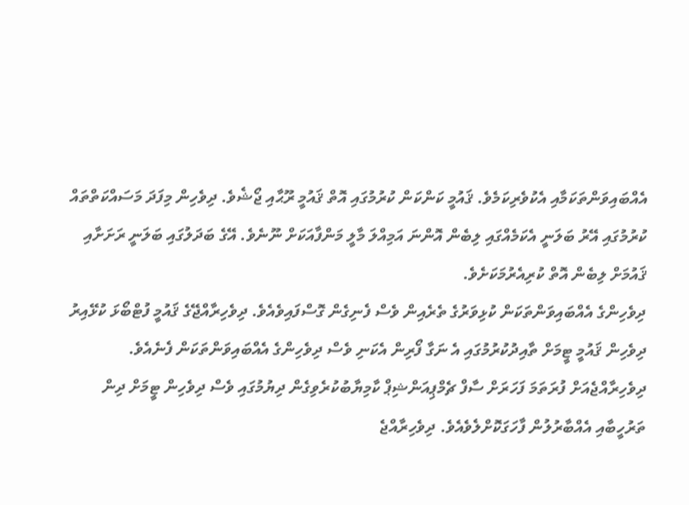އެއްބައިވަންތަކަމާއި އެކުވެރިކަމެވެ. ޤައުމީ ކަންކަން ކުރުމުގައި އޮތް ޤައުމީ ރޫޙާއި ޖޯޝެވެ. ދިވެހިން މިފަދަ މަސައްކަތްތައް ކުރުމުގައި އޭރު ބަލަނީ އެކަމެއްގައި ލިބެން އޮންނަ އަމިއްލަ މާލީ މަންފާއަކަށް ނޫނެވެ. އޭގެ ބަދަލުގައި ބަލަނީ ރަށަށާއި ޤައުމަށް ލިބެން އޮތް ކުރިއެރުމަކަށެވެ.
ދިވެހިންގެ އެއްބައިވަންތަކަން ކުޅިވަރުގެ ތެރެއިން ވެސް ފެނިގެން ގޮސްފައިވެއެވެ. ދިވެހިރާއްޖޭގެ ޤައުމީ ފުޓްބޯޅަ ކުޅޭއިރު ދިވެހިން ޤައުމީ ޓީމަށް ތާއިދުކުރުމުގައި އެ ނަގާ ފޯރިން އެކަނި ވެސް ދިވެހިންގެ އެއްބައިވަންތަކަން ފެނެއެވެ. ދިވެހިރާއްޖެއަށް ފުރަތަމަ ފަހަރަށް ސާފް ޗެމްޕިއަންޝިޕް ކާމިޔާބުކުރެވިގެން ދިޔުމުގައި ވެސް ދިވެހިން ޓީމަށް ދިން ތަރުހީބާއި އެއްބާރުލުން ފާހަގަކޮށްލެވެއެވެ. ދިވެހިރާއްޖެ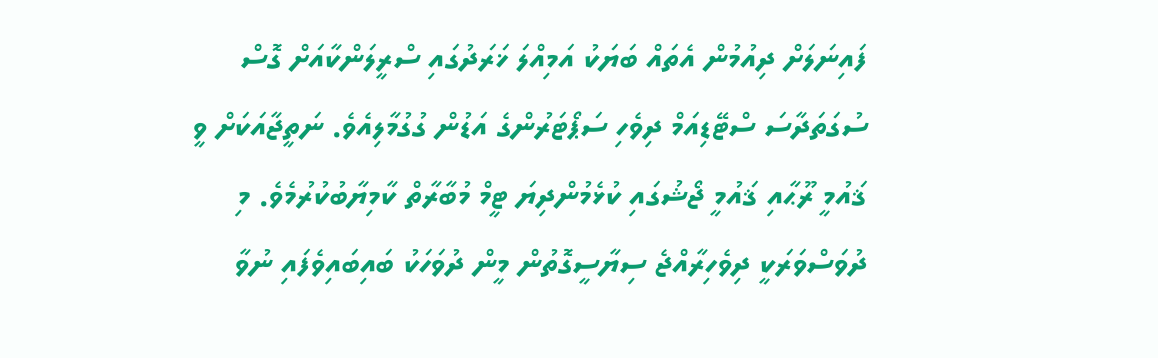ފައިނަލަށް ދިއުމުން އެތައް ބަޔަކު އަމިއްލަ ޚަރަދުގައި ސްރީލަންކާއަށް ގޮސް ސުގަތަދާސަ ސްޓޭޑިއަމް ދިވެހި ސަޕޯޓަރުންގެ އަޑުން ގުގުމާލިއެވެ. ނަތީޖާއަކަށް ވީ ޤައުމީ ރޫޙާއި ޤައުމީ ޖޯޝުގައި ކުޅެމުންދިޔަ ޓީމް މުބާރާތް ކާމިޔާބުކުރުމެވެ. މި ދުވަސްވަރަކީ ދިވެހިރާއްޖެ ސިޔާސީގޮތުން މީން ދުވަހަކު ބައިބައިވެފައި ނުވާ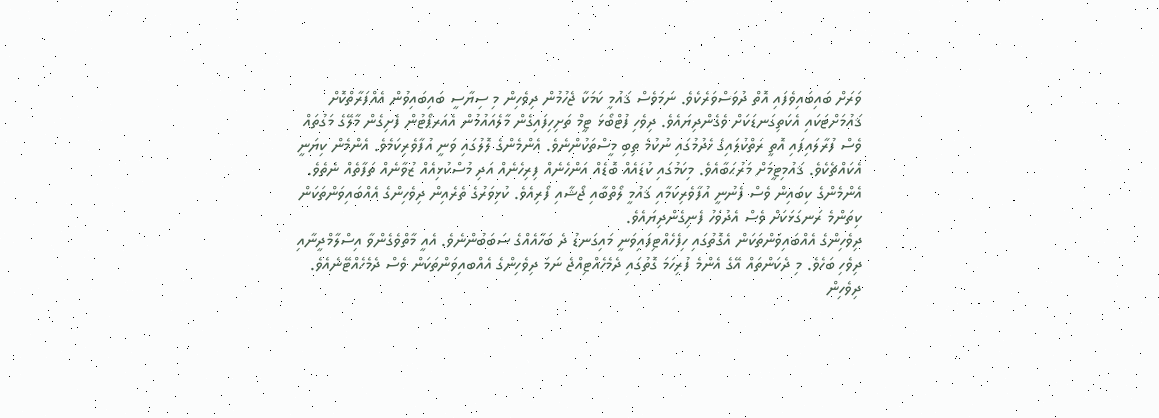ވަރަށް ބައިބައިވެފައި އޮތް ދުވަސްވަރެކެވެ. ނަމަވެސް ޤައުމީ ކަމަކާ ޖެހުމުން ދިވެހިން މި ސިޔާސީ ބައިބައިވުން އެއްފަރާތްކޮށް ޤައުމަށްޓަކައި އެކަތިގަނޑަކަށް ވެގެންދިޔައެވެ. ދިވެހި ފުޓްބޯޅަ ޓީމް ތަށިހިފައިގެން މާލެއައުމުން އެއަރޕޯޓުން ފެށިގެން މާލޭގެ މަގުތައް ވެސް ފުރާލައިފައި އޮތީ ރަތްކުލައިގެ ހެދުމުގައި ނުކުމެ ތިބި މީސްތަކުންނެވެ. އެންމެންގެ ލޮލުގައި ވަނީ އުފާވެރިކަމެވެ. އެންމެން ކިޔަނީ އެކައްޗެކެވެ. ޤައުމިޓީމަށް މަރުޙަބާއެވެ. މިކަމުގައި ކުޑައެއް ބޮޑެއް އަންހެނެއް ފިރިހެނެއް އަދި މުސްކުޅިއެއް ޒުވާނެއް ތަފާތެއް ނެތެވެ. އެންމެންގެ ކިބައިން ވެސް ފެނުނީ އުފާވެރިކަމާއި ޤައުމީ ލޯތްބާއި ޖޯޝާއި ފޯރިއެވެ. ކުޅިވަރުގެ ތެރެއިން ދިވެހިންގެ އެއްބައިވަންތަކަން ކިތަންމެ ރަނގަޅަކަށް ވެސް އެދުވަހު ފެނިގެންދިޔައެވެ.
ދިވެހިންގެ އެއްބައިވަންތަކަން އެގޮތުގައި ހިފެހެއްޓިފައިވަނީ މައިގަނޑު ދެ ބަހާއެއްގެ ސަބަބުންނެވެ. އެއީ މާތްވެގެންވާ އިސްލާމްދީނާއި ދިވެހި ބަހެވެ. މި ދެކަންތައް އޭގެ އެންމެ ފުރިހަމަ ގޮތުގައި ދެމެހެއްޓިއްޖެ ނަމަ ދިވެހިންގެ އެއްބއިވަންތަކަން ވެސް ދެމެހެއްޓޭނެއެވެ. ދިވެހިން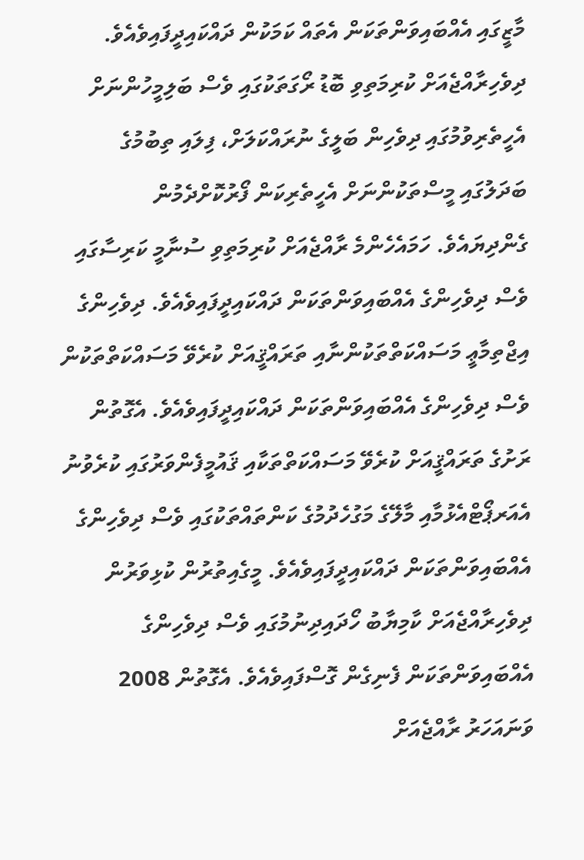މާޒީގައި އެއްބައިވަންތަކަން އެތައް ކަމަކުން ދައްކައިދީފައިވެއެވެ. ދިވެހިރާއްޖެއަށް ކުރިމަތިވި ބޮޑު ރޯގަތަކުގައި ވެސް ބަލިމީހުންނަށް އެހީތެރިވުމުގައި ދިވެހިން ބަލީގެ ނުރައްކަލަށް، ފިލައި ތިބުމުގެ ބަދަލުގައި މީސްތަކުންނަށް އެހީތެރިކަން ފޯރުކޮށްދެމުން ގެންދިޔައެވެ. ހަމައެހެންމެ ރާއްޖެއަށް ކުރިމަތިވި ސުނާމީ ކަރިސާގައި ވެސް ދިވެހިންގެ އެއްބައިވަންތަކަން ދައްކައިދީފައިވެއެވެ. ދިވެހިންގެ އިޖްތިމާޢީ މަސައްކަތްތަކުންނާއި ތަރައްޤީއަށް ކުރެވޭ މަސައްކަތްތަކުން ވެސް ދިވެހިންގެ އެއްބައިވަންތަކަން ދައްކައިދީފައިވެއެވެ. އެގޮތުން ރަށުގެ ތަރައްޤީއަށް ކުރެވޭ މަސައްކަތްތަކާއި ޤައުމީފެންވަރުގައި ކުރެވުނު އެއަރޕޯޓްއެޅުމާއި މާލޭގެ މަގުހެދުމުގެ ކަންތައްތަކުގައި ވެސް ދިވެހިންގެ އެއްބައިވަންތަކަން ދައްކައިދީފައިވެއެވެ. މީގެއިތުރުން ކުޅިވަރުން ދިވެހިރާއްޖެއަށް ކާމިޔާބު ހޯދައިދިނުމުގައި ވެސް ދިވެހިންގެ އެއްބައިވަންތަކަން ފެނިގެން ގޮސްފައިވެއެވެ. އެގޮތުން 2008 ވަނައަހަރު ރާއްޖެއަށް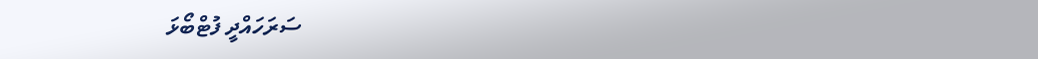ސަރަހައްދީ ފުޓްބޯޅަ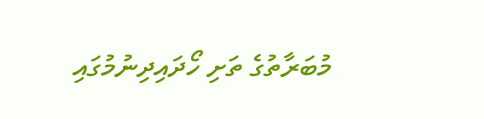މުބަރާތުގެ ތަށި ހޯދައިދިނުމުގައި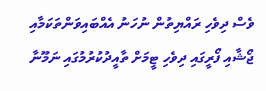ވެސް ދިވެހި ރައްޔިތުން ނުހަނު އެއްބައިވަންތަކަމާއި ޖޯޝާއި ފޯރީގައި ދިވެހި ޓީމަށް ތާއީދުކުރުމުގައި ނަމޫނާ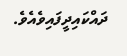ދައްކައިދީފައިވެއެވެ.